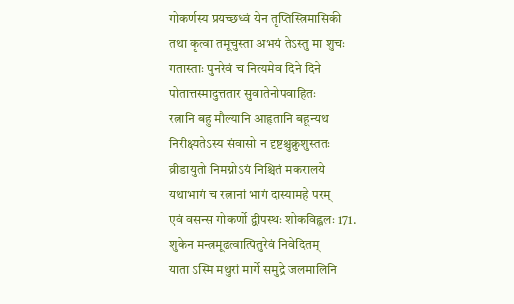गोकर्णस्य प्रयच्छध्वं येन तृप्तिस्त्रिमासिकी
तथा कृत्वा तमूचुस्ता अभयं तेऽस्तु मा शुचः
गतास्ताः पुनरेवं च नित्यमेव दिने दिने
पोतात्तस्मादुत्ततार सुवातेनोपवाहितः
रत्नानि बहु मौल्यानि आहृतानि बहून्यथ
निरीक्ष्यतेऽस्य संवासो न दृष्टश्चुक्रुशुस्ततः
व्रीडायुतो निमग्नोऽयं निश्चितं मकरालये
यथाभागं च रत्नानां भागं दास्यामहे परम्
एवं वसन्स गोकर्णो द्वीपस्थः शोकविह्वलः 171.
शुकेन मन्त्रमूढत्वात्पितुरेवं निवेदितम्
याता ऽस्मि मथुरां मार्गे समुद्रे जलमालिनि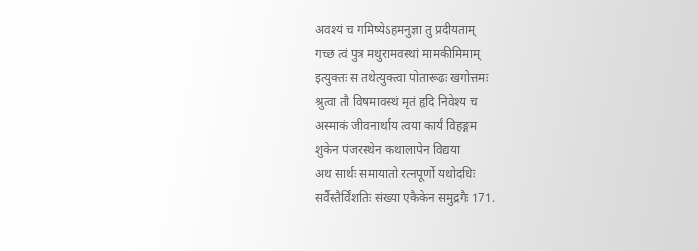अवश्यं च गमिष्येऽहमनुज्ञा तु प्रदीयताम्
गच्छ त्वं पुत्र मथुरामवस्थां मामकीमिमाम्
इत्युक्तः स तथेत्युक्त्वा पोतारूढः खगोत्तमः
श्रुत्वा तौ विषमावस्थं मृतं हृदि निवेश्य च
अस्माकं जीवनार्थाय त्वया कार्यं विहङ्गम
शुकेन पंजरस्थेन कथालापेन विद्यया
अथ सार्थः समायातो रत्नपूर्णो यथोदधिः
सर्वैस्तैर्विंशतिः संख्या एकैकेन समुद्रगैः 171.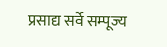प्रसाद्य सर्वे सम्पूज्य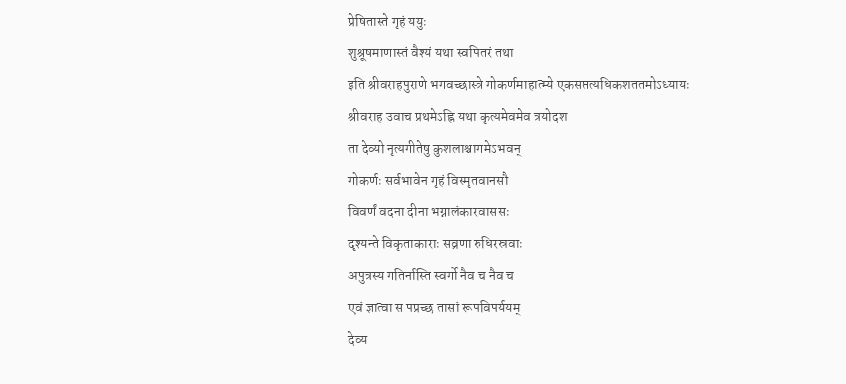प्रेषितास्ते गृहं ययुः
शुश्रूषमाणास्तं वैश्यं यथा स्वपितरं तथा
इति श्रीवराहपुराणे भगवच्छास्त्रे गोकर्णमाहात्म्ये एकसप्तत्यधिकशततमोऽध्यायः
श्रीवराह उवाच प्रथमेऽह्नि यथा कृत्यमेवमेव त्रयोदश
ता देव्यो नृत्यगीतेषु कुशलाश्चागमेऽभवन्
गोकर्णः सर्वभावेन गृहं विस्मृतवानसौ
विवर्णं वदना दीना भग्नालंकारवाससः
दृश्यन्ते विकृताकाराः सव्रणा रुधिरस्रवाः
अपुत्रस्य गतिर्नास्ति स्वर्गो नैव च नैव च
एवं ज्ञात्वा स पप्रच्छ तासां रूपविपर्ययम्
देव्य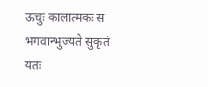ऊचुः कालात्मकः स भगवान्भुज्यते सुकृतं यतः